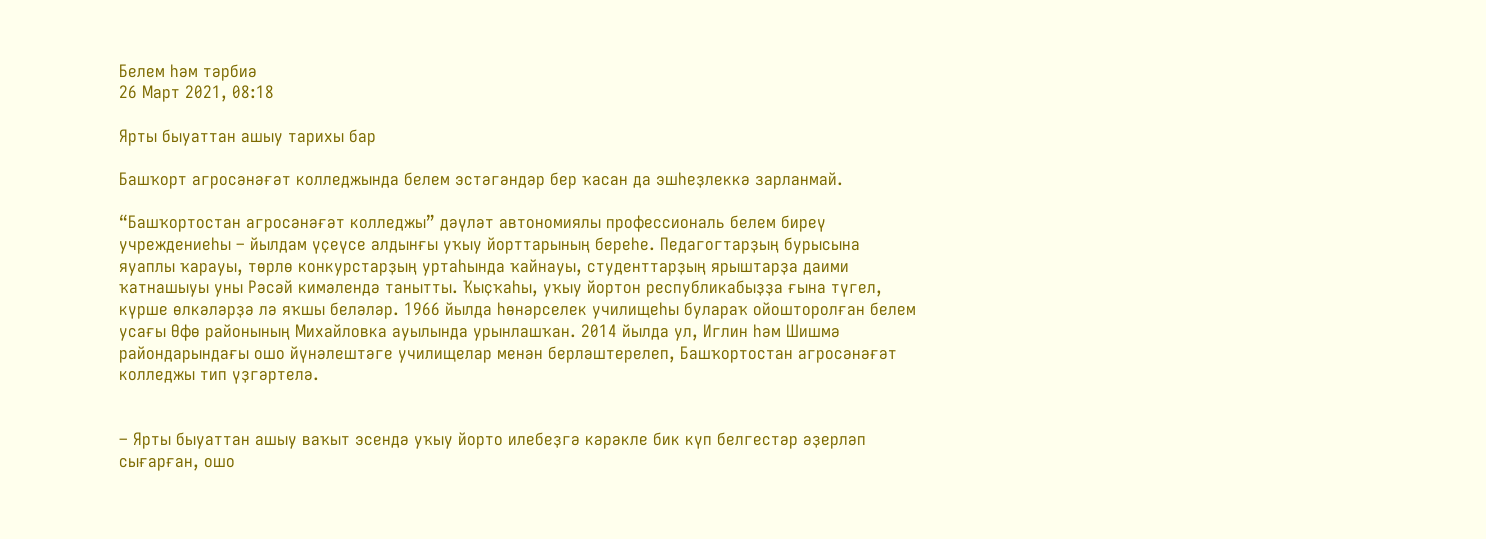Белем һәм тәрбиә
26 Март 2021, 08:18

Ярты быуаттан ашыу тарихы бар

Башҡорт агросәнәғәт колледжында белем эстәгәндәр бер ҡасан да эшһеҙлеккә зарланмай.

“Башҡортостан агросәнәғәт колледжы” дәүләт автономиялы профессиональ белем биреү учреждениеһы – йылдам үҫеүсе алдынғы уҡыу йорттарының береһе. Педагогтарҙың бурысына яуаплы ҡарауы, төрлө конкурстарҙың уртаһында ҡайнауы, студенттарҙың ярыштарҙа даими ҡатнашыуы уны Рәсәй кимәлендә танытты. Ҡыҫҡаһы, уҡыу йортон республикабыҙҙа ғына түгел, күрше өлкәләрҙә лә яҡшы беләләр. 1966 йылда һөнәрселек училищеһы булараҡ ойошторолған белем усағы Өфө районының Михайловка ауылында урынлашҡан. 2014 йылда ул, Иглин һәм Шишмә райондарындағы ошо йүнәлештәге училищелар менән берләштерелеп, Башҡортостан агросәнәғәт колледжы тип үҙгәртелә.


– Ярты быуаттан ашыу ваҡыт эсендә уҡыу йорто илебеҙгә кәрәкле бик күп белгестәр әҙерләп сығарған, ошо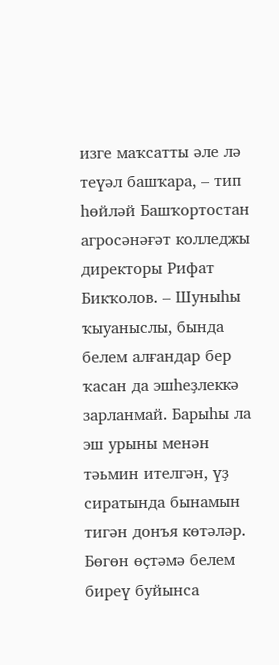изге маҡсатты әле лә теүәл башҡара, – тип һөйләй Башҡортостан агросәнәғәт колледжы директоры Рифат Бикҡолов. – Шуныһы ҡыуаныслы, бында белем алғандар бер ҡасан да эшһеҙлеккә зарланмай. Барыһы ла эш урыны менән тәьмин ителгән, үҙ сиратында бынамын тигән донъя көтәләр. Бөгөн өҫтәмә белем биреү буйынса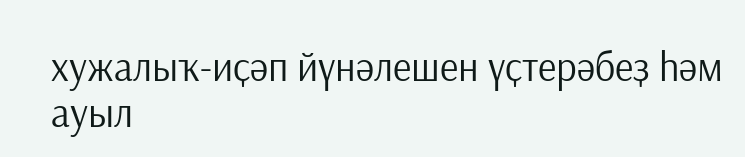хужалыҡ-иҫәп йүнәлешен үҫтерәбеҙ һәм ауыл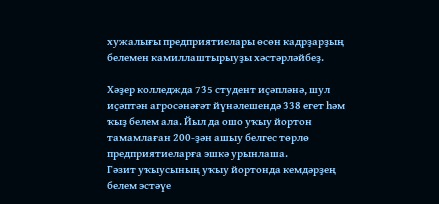хужалығы предприятиелары өсөн кадрҙарҙың белемен камиллаштырыуҙы хәстәрләйбеҙ.

Хәҙер колледжда 735 студент иҫәпләнә, шул иҫәптән агросәнәғәт йүнәлешендә 338 егет һәм ҡыҙ белем ала. Йыл да ошо уҡыу йортон тамамлаған 200-ҙән ашыу белгес төрлө предприятиеларға эшкә урынлаша.
Гәзит уҡыусының уҡыу йортонда кемдәрҙең белем эстәүе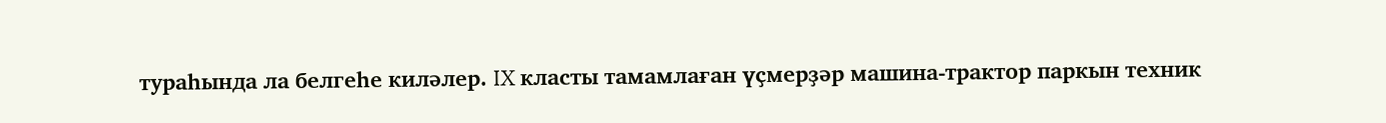тураһында ла белгеһе киләлер. IX класты тамамлаған үҫмерҙәр машина-трактор паркын техник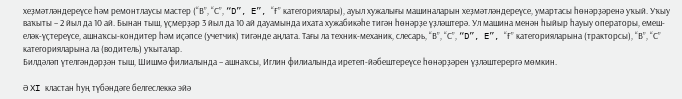хеҙмәтләндереүсе һәм ремонтлаусы мастер (“В”, “С”, “D”, E”, “Ғ” категориялары), ауыл хужалығы машиналарын хеҙмәтләндереүсе, умартасы һөнәрҙәренә уҡый. Уҡыу ваҡыты – 2 йыл да 10 ай. Бынан тыш, үҫмерҙәр 3 йыл да 10 ай дауамында ихата хужабикәһе тигән һөнәрҙе үҙләштерә. Ул машина менән һыйыр һауыу операторы, емеш-еләк-үҫтереүсе, ашнаҡсы-кондитер һәм иҫәпсе (учетчик) тигәнде аңлата. Тағы ла техник-механик, слесарь, “В”, “С”, “D”, E”, “Ғ” категорияларына (тракторсы), “В”, “С” категорияларына ла (водитель) уҡыталар.
Билдәләп үтелгәндәрҙән тыш, Шишмә филиалында – ашнаҡсы, Иглин филиалында иретеп-йәбештереүсе һөнәрҙәрен үҙләштерергә мөмкин.

Ә XI кластан һуң түбәндәге белгеслеккә эйә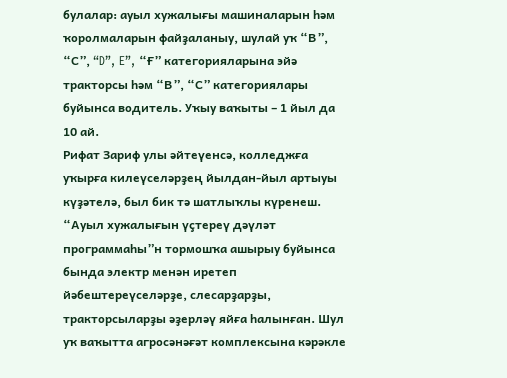булалар: ауыл хужалығы машиналарын һәм ҡоролмаларын файҙаланыу, шулай уҡ “В”, “С”, “D”, E”, “Ғ” категорияларына эйә тракторсы һәм “В”, “С” категориялары буйынса водитель. Уҡыу ваҡыты – 1 йыл да 10 ай.
Рифат Зариф улы әйтеүенсә, колледжға уҡырға килеүселәрҙең йылдан-йыл артыуы күҙәтелә, был бик тә шатлыҡлы күренеш. “Ауыл хужалығын үҫтереү дәүләт программаһы”н тормошҡа ашырыу буйынса бында электр менән иретеп йәбештереүселәрҙе, слесарҙарҙы, тракторсыларҙы әҙерләү яйға һалынған. Шул уҡ ваҡытта агросәнәғәт комплексына кәрәкле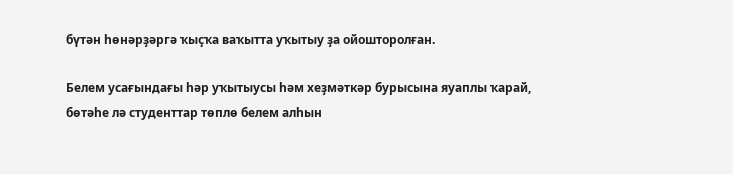бүтән һөнәрҙәргә ҡыҫҡа ваҡытта уҡытыу ҙа ойошторолған.

Белем усағындағы һәр уҡытыусы һәм хеҙмәткәр бурысына яуаплы ҡарай, бөтәһе лә студенттар төплө белем алһын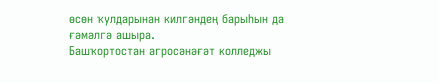өсөн ҡулдарынан килгәндең барыһын да ғәмәлгә ашыра.
Башҡортостан агросәнәғәт колледжы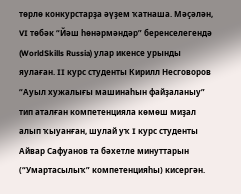төрлө конкурстарҙа әүҙем ҡатнаша. Мәҫәлән, VI төбәк “Йәш һөнәрмәндәр” беренселегендә (WorldSkills Russia) улар икенсе урынды яулаған. II курс студенты Кирилл Несговоров “Ауыл хужалығы машинаһын файҙаланыу” тип аталған компетенцияла көмөш миҙал алып ҡыуанған, шулай уҡ I курс студенты Айвар Сафуанов та бәхетле минуттарын (“Умартасылыҡ” компетенцияһы) кисергән.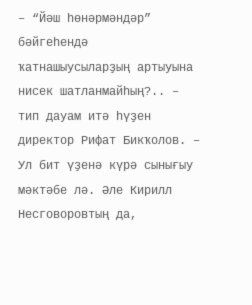– “Йәш һөнәрмәндәр” бәйгеһендә ҡатнашыусыларҙың артыуына нисек шатланмайһың?.. – тип дауам итә һүҙен директор Рифат Бикҡолов. – Ул бит үҙенә күрә сынығыу мәктәбе лә. Әле Кирилл Несговоровтың да,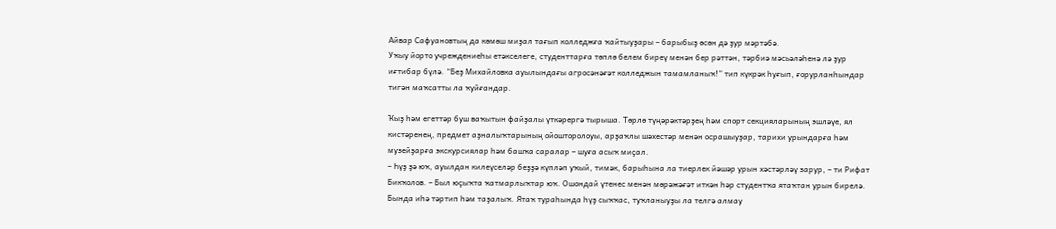Айвар Сафуановтың да көмөш миҙал тағып колледжға ҡайтыуҙары – барыбыҙ өсөн дә ҙур мәртәбә.
Уҡыу йорто учреждениеһы етәкселеге, студенттарға төплө белем биреү менән бер рәттән, тәрбиә мәсьәләһенә лә ҙур иғтибар бүлә. “Беҙ Михайловка ауылындағы агросәнәғәт колледжын тамамланыҡ!” тип күкрәк һуғып, ғорурланһындар тигән маҡсатты ла ҡуйғандар.

Ҡыҙ һәм егеттәр буш ваҡытын файҙалы үткәрергә тырыша. Төрлө түңәрәктәрҙең һәм спорт секцияларының эшләүе, ял кистәренең, предмет аҙналыҡтарының ойошторолоуы, арҙаҡлы шәхестәр менән осрашыуҙар, тарихи урындарға һәм музейҙарға экскурсиялар һәм башҡа саралар – шуға асыҡ миҫал.
– Һүҙ ҙә юҡ, ауылдан килеүселәр беҙҙә күпләп уҡый, тимәк, барыһына ла тиерлек йәшәр урын хәстәрләү зарур, – ти Рифат Бикҡолов. – Был юҫыҡта ҡатмарлыҡтар юҡ. Ошондай үтенес менән мөрәжәғәт иткән һәр студентҡа ятаҡтан урын бирелә. Бында иһә тәртип һәм таҙалыҡ. Ятаҡ тураһында һүҙ сыҡҡас, туҡланыуҙы ла телгә алмау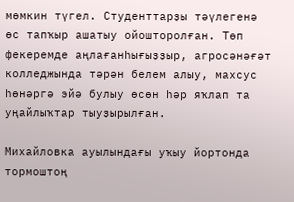мөмкин түгел. Студенттарҙы тәүлегенә өс тапҡыр ашатыу ойошторолған. Төп фекеремде аңлағанһығыҙҙыр, агросәнәғәт колледжында тәрән белем алыу, махсус һөнәргә эйә булыу өсөн һәр яҡлап та уңайлыҡтар тыуҙырылған.

Михайловка ауылындағы уҡыу йортонда тормоштоң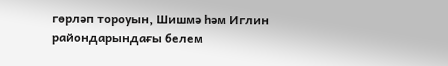гөрләп тороуын, Шишмә һәм Иглин райондарындағы белем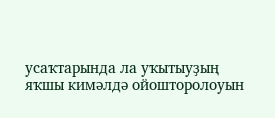усаҡтарында ла уҡытыуҙың яҡшы кимәлдә ойошторолоуын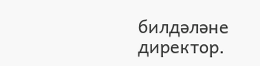билдәләне директор.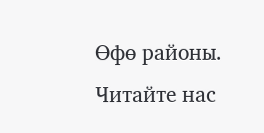Өфө районы.
Читайте нас